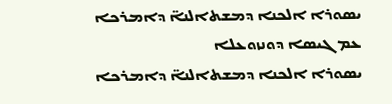ܝܣܘܪܐ ܐܠܟܢܐ ܕܡܫܬܐܠܢܐ̈ ܕܐܡܪܟܐ ܥܡ ܓܝܣܐ ܕܘܢܙܘܥܠܐ
ܝܣܘܪܐ ܐܠܟܢܐ ܕܡܫܬܐܠܢܐ̈ ܕܐܡܪܟܐ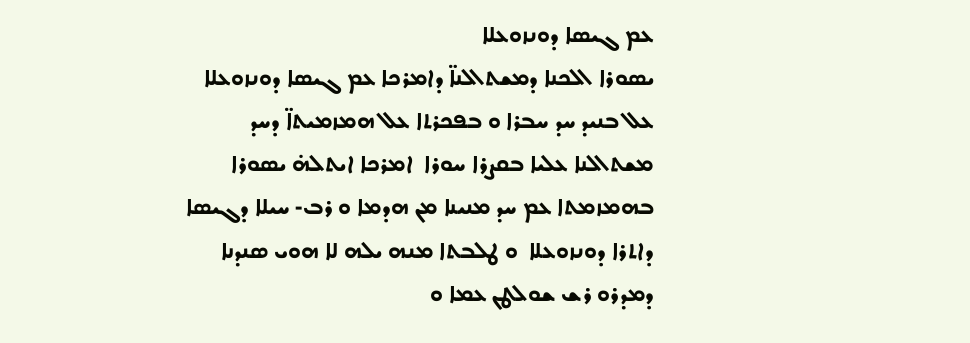ܥܡ ܓܝܣܐ ܕܘܢܙܘܥܠܐ
ܝܣܘܪܐ ܐܠܟܢܐ ܕܡܫܬܐܠܢܐ̈ ܕܐܡܪܟܐ ܥܡ ܓܝܣܐ ܕܘܢܙܘܥܠܐ
ܥܠ ܒܢܝܕ ܚܕ ܚܒܪܐ ܘ ܒܦܟܪܬܐ ܥܠ ܗܡܙܡܝܬܐ̈ ܕܚܕ ܡܫܬܐܠܢܐ ܥܠܝܐ ܒܩܨܪܐ ܚܘܪܐ  ܐܡܪܟܐ ܐܝܬܠܗ̇ ܝܣܘܪܐ ܒܗܡܙܡܬܐ ܥܡ ܚܕ ܡܢܝܢܐ ܡܢ ܗܕܡܐ ܘ ܪܒ- ܚܝܠܐ ܕܓܝܣܐ ܕܐܬܪܐ ܕܘܢܙܘܥܠܐ  ܘ ܛܠܒܬܐ ܡܢܗ ܝܠܗ ܠܐ ܗܘܝ ܣܢܕܢܐ ܕܡܕܪܘ ܪܫ ܫܘܠܛܢ ܥܡܐ ܘ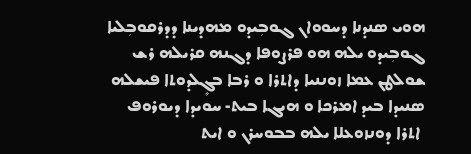ܗܘܝ ܣܢܕܢܐ ܕܚܘܘܐܢ ܓܘܒܼܝܕܘ ܡܗܕܝܢܐ ܕܕܪܩܘܒܼܠܝܐ ܓܘܒܼܝܕܘ ܝܠܗ ܗܘ ܦܪܨܘܦܐ ܕܓܢܗ ܩܪܝܠܗ ܪܫ ܫܘܠܛܢ ܥܡܐ ܙܘܢܢܝܐ ܕܐܬܪܐ ܘ ܪܒܐ ܒܓܻܠܕܘܬܐ ܦܝܫܠܗ ܣܢܝܕܐ ܒܝܕ ܐܡܪܟܐ ܘ ܗܝܓܐ ܒܝܬ- ܚܘܝܕܐ ܕܝܘܪܘܦ
 ܐܬܪܐ ܕܘܢܙܘܥܠܐ ܝܠܗ ܒܒܘܚܪܢ ܘ ܐܝܬ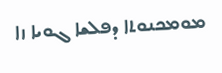ܡܘܡܟܢܘܬܐ ܕܦܠܫܐ ܓܘܝܐ ܙܐ